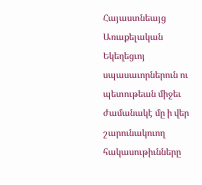Հայաստնեայց Առաքելական Եկեղեցւոյ սպասաւորներուն ու պետութեան միջեւ ժամանակէ մը ի վեր շարունակուող հակասութիւնները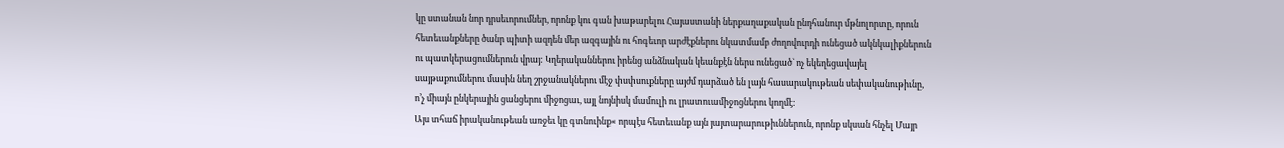կը ստանան նոր դրսեւորումներ, որոնք կու գան խաթարելու Հայաստանի ներքաղաքական ընդհանուր մթնոլորտը, որուն հետեւանքները ծանր պիտի ազդեն մեր ազգային ու հոգեւոր արժէքներու նկատմամբ ժողովուրդի ունեցած ակնկալիքներուն ու պատկերացումներուն վրայ: Կղերականներու իրենց անձնական կեանքէն ներս ունեցած` ոչ եկեղեցավայել սայթաքումներու մասին նեղ շրջանակներու մէջ փսփսուքները այժմ դարձած են լայն հասարակութեան սեփականութիւնը, ո’չ միայն ընկերային ցանցերու միջոցաւ, այլ նոյնիսկ մամուլի ու լրատուամիջոցներու կողմէ:
Այս տհաճ իրականութեան առջեւ կը գտնուինք« որպէս հետեւանք այն յայտարարութիւններուն, որոնք սկսան հնչել Մայր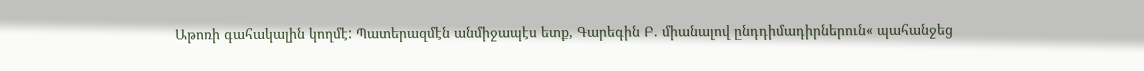Աթոռի գահակալին կողմէ: Պատերազմէն անմիջապէս ետք, Գարեգին Բ. միանալով ընդդիմադիրներուն« պահանջեց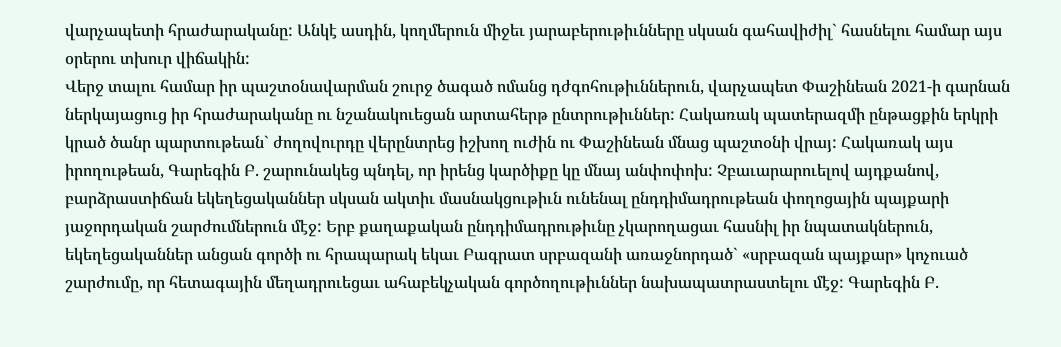վարչապետի հրաժարականը: Անկէ ասդին, կողմերուն միջեւ յարաբերութիւնները սկսան գահավիժիլ` հասնելու համար այս օրերու տխուր վիճակին:
Վերջ տալու համար իր պաշտօնավարման շուրջ ծագած ոմանց դժգոհութիւններուն, վարչապետ Փաշինեան 2021-ի գարնան ներկայացուց իր հրաժարականը ու նշանակուեցան արտահերթ ընտրութիւններ: Հակառակ պատերազմի ընթացքին երկրի կրած ծանր պարտութեան` ժողովուրդը վերընտրեց իշխող ուժին ու Փաշինեան մնաց պաշտօնի վրայ: Հակառակ այս իրողութեան, Գարեգին Բ. շարունակեց պնդել, որ իրենց կարծիքը կը մնայ անփոփոխ: Չբաւարարուելով այդքանով, բարձրաստիճան եկեղեցականներ սկսան ակտիւ մասնակցութիւն ունենալ ընդդիմադրութեան փողոցային պայքարի յաջորդական շարժումներուն մէջ: Երբ քաղաքական ընդդիմադրութիւնը չկարողացաւ հասնիլ իր նպատակներուն, եկեղեցականներ անցան գործի ու հրապարակ եկաւ Բագրատ սրբազանի առաջնորդած` «սրբազան պայքար» կոչուած շարժումը, որ հետագային մեղադրուեցաւ ահաբեկչական գործողութիւններ նախապատրաստելու մէջ: Գարեգին Բ.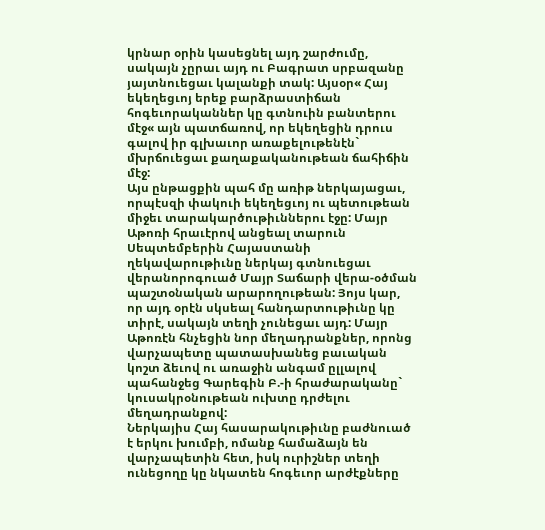կրնար օրին կասեցնել այդ շարժումը, սակայն չըրաւ այդ ու Բագրատ սրբազանը յայտնուեցաւ կալանքի տակ: Այսօր« Հայ եկեղեցւոյ երեք բարձրաստիճան հոգեւորականներ կը գտնուին բանտերու մէջ« այն պատճառով, որ եկեղեցին դրուս գալով իր գլխաւոր առաքելութենէն` մխրճուեցաւ քաղաքականութեան ճահիճին մէջ:
Այս ընթացքին պահ մը առիթ ներկայացաւ, որպէսզի փակուի եկեղեցւոյ ու պետութեան միջեւ տարակարծութիւններու էջը: Մայր Աթոռի հրաւէրով անցեալ տարուն Սեպտեմբերին Հայաստանի ղեկավարութիւնը ներկայ գտնուեցաւ վերանորոգուած Մայր Տաճարի վերա-օծման պաշտօնական արարողութեան: Յոյս կար, որ այդ օրէն սկսեալ հանդարտութիւնը կը տիրէ, սակայն տեղի չունեցաւ այդ: Մայր Աթոռէն հնչեցին նոր մեղադրանքներ, որոնց վարչապետը պատասխանեց բաւական կոշտ ձեւով ու առաջին անգամ ըլլալով պահանջեց Գարեգին Բ.-ի հրաժարականը` կուսակրօնութեան ուխտը դրժելու մեղադրանքով:
Ներկայիս Հայ հասարակութիւնը բաժնուած է երկու խումբի, ոմանք համաձայն են վարչապետին հետ, իսկ ուրիշներ տեղի ունեցողը կը նկատեն հոգեւոր արժէքները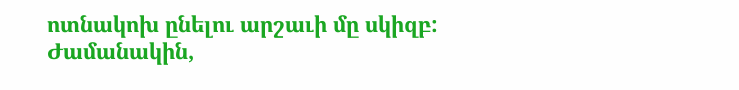ոտնակոխ ընելու արշաւի մը սկիզբ:
Ժամանակին,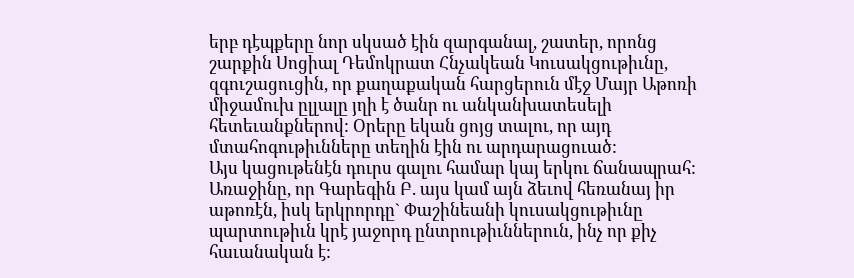երբ դէպքերը նոր սկսած էին զարգանալ, շատեր, որոնց շարքին Սոցիալ Դեմոկրատ Հնչակեան Կուսակցութիւնը, զգուշացուցին, որ քաղաքական հարցերուն մէջ Մայր Աթոռի միջամուխ ըլլալը յղի է ծանր ու անկանխատեսելի հետեւանքներով: Օրերը եկան ցոյց տալու, որ այդ մտահոգութիւնները տեղին էին ու արդարացուած:
Այս կացութենէն դուրս գալու համար կայ երկու ճանապրահ: Առաջինը, որ Գարեգին Բ. այս կամ այն ձեւով հեռանայ իր աթոռէն, իսկ երկրորդը` Փաշինեանի կուսակցութիւնը պարտութիւն կրէ յաջորդ ընտրութիւններուն, ինչ որ քիչ հաւանական է: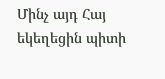Մինչ այդ Հայ եկեղեցին պիտի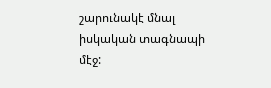շարունակէ մնալ իսկական տագնապի մէջ: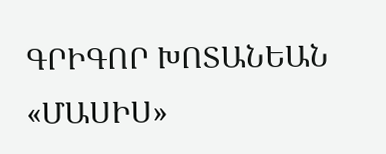ԳՐԻԳՈՐ ԽՈՏԱՆԵԱՆ
«ՄԱՍԻՍ»